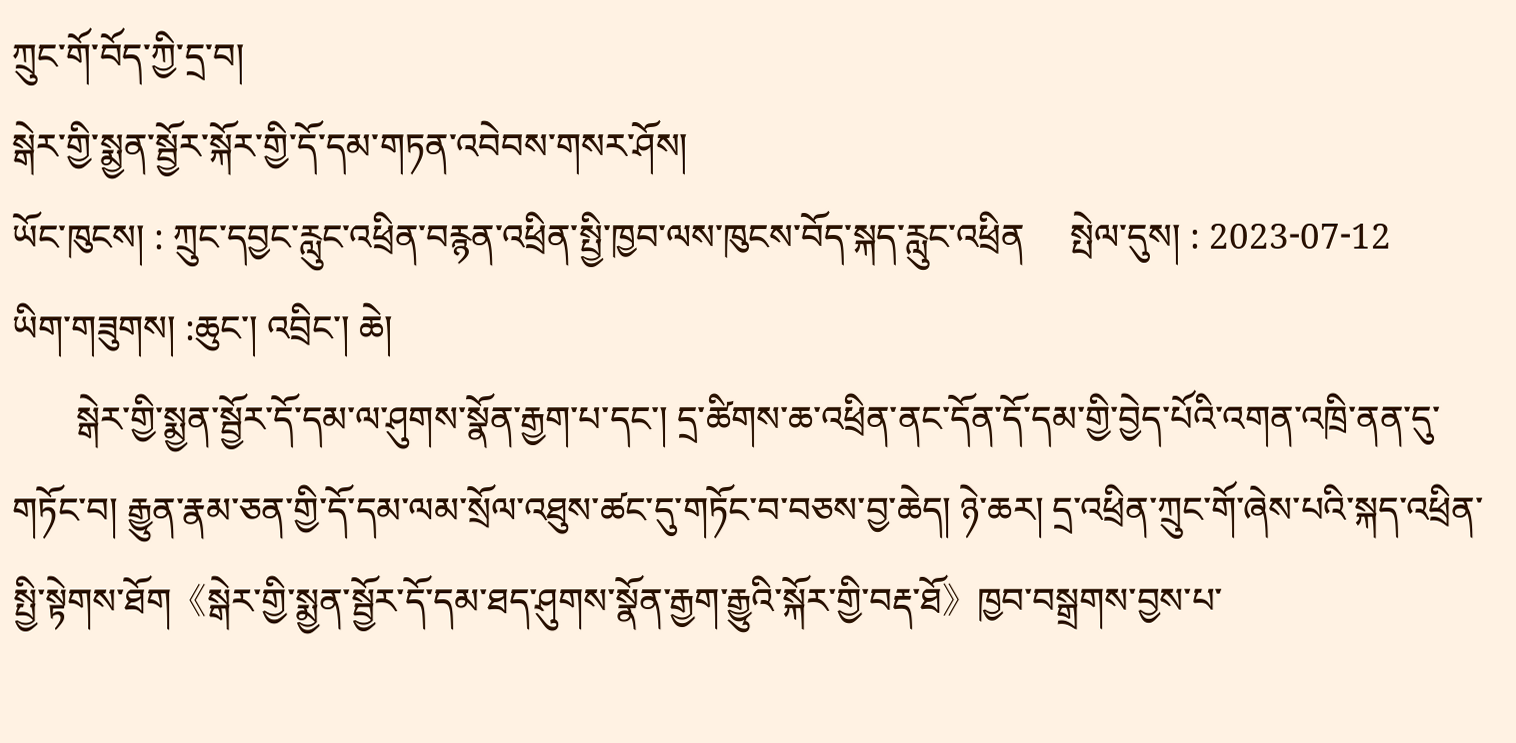ཀྲུང་གོ་བོད་ཀྱི་དྲ་བ།
སྒེར་གྱི་སྨྱན་སྦྱོར་སྐོར་གྱི་དོ་དམ་གཏན་འབེབས་གསར་ཤོས།
ཡོང་ཁུངས། : ཀྲུང་དབྱང་རླུང་འཕྲིན་བརྙན་འཕྲིན་སྤྱི་ཁྱབ་ལས་ཁུངས་བོད་སྐད་རླུང་འཕྲིན     སྤེལ་དུས། : 2023-07-12
ཡིག་གཟུགས། :ཆུང་། འབྲིང་། ཆེ།
       སྒེར་གྱི་སྨྱན་སྦྱོར་དོ་དམ་ལ་ཤུགས་སྣོན་རྒྱག་པ་དང་། དྲ་ཚིགས་ཆ་འཕྲིན་ནང་དོན་དོ་དམ་གྱི་བྱེད་པོའི་འགན་འཁྲི་ནན་དུ་གཏོང་བ། རྒྱུན་རྣམ་ཅན་གྱི་དོ་དམ་ལམ་སྲོལ་འཐུས་ཚང་དུ་གཏོང་བ་བཅས་བྱ་ཆེད། ཉེ་ཆར། དྲ་འཕྲིན་ཀྲུང་གོ་ཞེས་པའི་སྐད་འཕྲིན་སྤྱི་སྟེགས་ཐོག《སྒེར་གྱི་སྨྱན་སྦྱོར་དོ་དམ་ཐད་ཤུགས་སྣོན་རྒྱག་རྒྱུའི་སྐོར་གྱི་བརྡ་ཐོ》ཁྱབ་བསྒྲགས་བྱས་པ་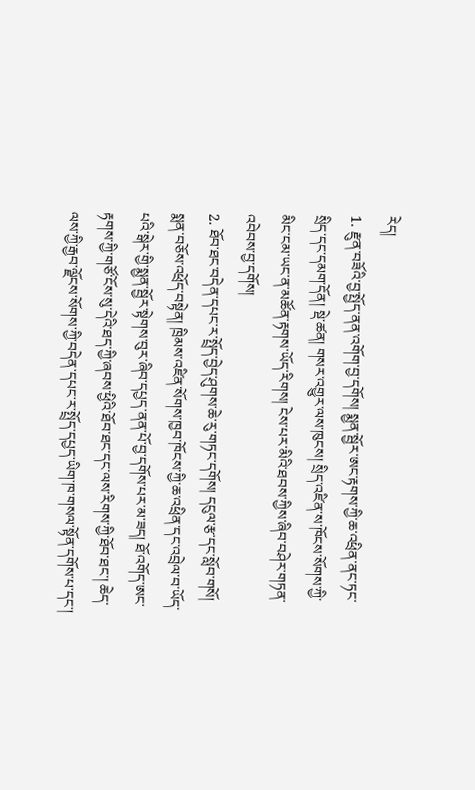རེད།
1. རྫུན་བཟོའི་བྱ་སྤྱོད་ནན་འགོག་བྱ་དགོས། སྨྱན་སྦྱོར་ཨང་རྟགས་ཀྱི་ཆ་འཕྲིན་ནང་ཏང་སྲིད་དང་དམག་དོན། སྡེ་ཚན། གསར་འགྱུར་ལས་ཁུངས། སྲིད་འཛིན་ས་ཁོངས་སོགས་ཀྱི་མིང་ངམ་ཡང་ན་མཚོན་རྟགས་ཡོད་རིགས། ངེས་པར་མིའི་ཐབས་ཀྱིས་ཞིབ་བཤེར་གཏན་འབེབས་བྱ་དགོས།
2. ཐོབ་ཐང་བདེན་དཔང་ར་སྤྲོད་བྱེད་ཤུགས་ཆེ་རུ་གཏང་དགོས། དངུལ་རྩ་དང་སློབ་གསོ། སྨན་བཅོས་འཕྲོད་བསྟེན། ཁྲིམས་འཛིན་སོགས་ཁྱབ་ཁོངས་ཀྱི་ཆ་འཕྲིན་དང་འབྲེལ་བ་ཡོད་པའི་སྒེར་གྱི་སྨྱན་སྦྱོར་སྟེགས་བུར་ཞིབ་དཔྱད་ནན་པོ་བྱ་དགོས་པར་མ་ཟད། ཐོ་འགོད་ཨང་རྟགས་ཀྱི་གཙོ་ངོས་སུ་དེའི་ཐད་ཀྱི་ཞབས་ཕྱིའི་ཐོབ་ཐང་དང་ལས་རིགས་ཀྱི་ཐོབ་ཐང་། ཆེད་ལས་ཀྱི་རྒྱབ་ལྗོངས་སོགས་ཀྱི་བདེན་དཔང་ར་སྤྲོད་དཔྱད་ཡིག་ཁ་གསལ་སྟོན་དགོས་པ་དང་།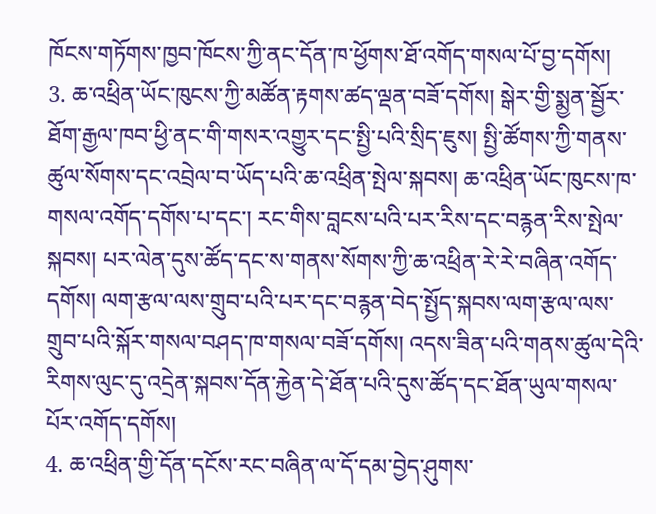ཁོངས་གཏོགས་ཁྱབ་ཁོངས་ཀྱི་ནང་དོན་ཁ་ཕྱོགས་ཐོ་འགོད་གསལ་པོ་བྱ་དགོས།
3. ཆ་འཕྲིན་ཡོང་ཁུངས་ཀྱི་མཚོན་རྟགས་ཚད་ལྡན་བཟོ་དགོས། སྒེར་གྱི་སྨྱན་སྦྱོར་ཐོག་རྒྱལ་ཁབ་ཕྱི་ནང་གི་གསར་འགྱུར་དང་སྤྱི་པའི་སྲིད་ཇུས། སྤྱི་ཚོགས་ཀྱི་གནས་ཚུལ་སོགས་དང་འབྲེལ་བ་ཡོད་པའི་ཆ་འཕྲིན་སྤེལ་སྐབས། ཆ་འཕྲིན་ཡོང་ཁུངས་ཁ་གསལ་འགོད་དགོས་པ་དང་། རང་གིས་བླངས་པའི་པར་རིས་དང་བརྙན་རིས་སྤེལ་སྐབས། པར་ལེན་དུས་ཚོད་དང་ས་གནས་སོགས་ཀྱི་ཆ་འཕྲིན་རེ་རེ་བཞིན་འགོད་དགོས། ལག་རྩལ་ལས་གྲུབ་པའི་པར་དང་བརྙན་བེད་སྤྱོད་སྐབས་ལག་རྩལ་ལས་གྲུབ་པའི་སྐོར་གསལ་བཤད་ཁ་གསལ་བཟོ་དགོས། འདས་ཟིན་པའི་གནས་ཚུལ་དེའི་རིགས་ལུང་དུ་འདྲེན་སྐབས་དོན་རྐྱེན་དེ་ཐོན་པའི་དུས་ཚོད་དང་ཐོན་ཡུལ་གསལ་པོར་འགོད་དགོས།
4. ཆ་འཕྲིན་གྱི་དོན་དངོས་རང་བཞིན་ལ་དོ་དམ་བྱེད་ཤུགས་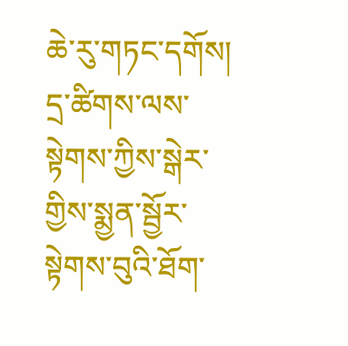ཆེ་རུ་གཏང་དགོས། དྲ་ཚིགས་ལས་སྟེགས་ཀྱིས་སྒེར་གྱིས་སྨྱན་སྦྱོར་སྟེགས་བུའི་ཐོག་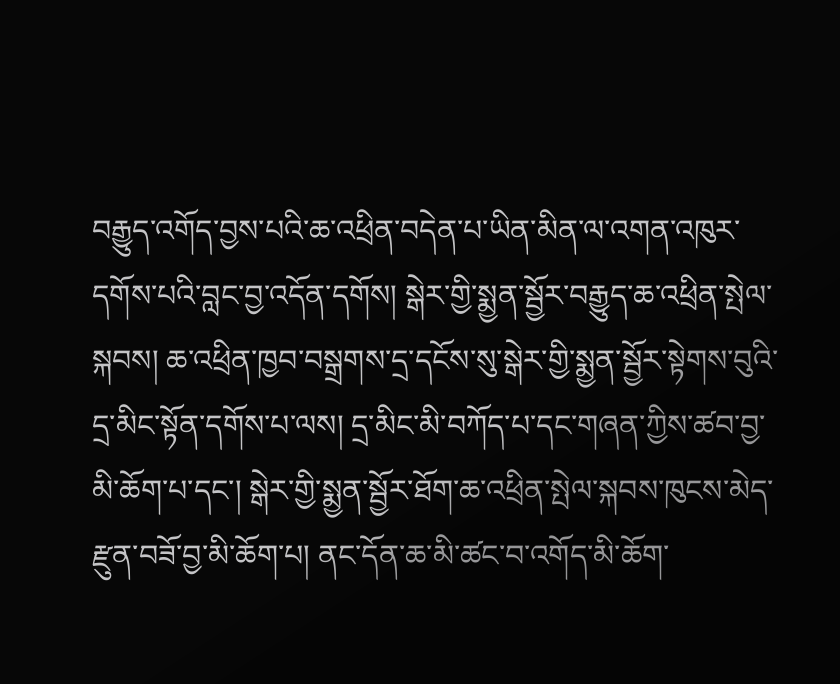བརྒྱུད་འགོད་བྱས་པའི་ཆ་འཕྲིན་བདེན་པ་ཡིན་མིན་ལ་འགན་འཁུར་དགོས་པའི་བླང་བྱ་འདོན་དགོས། སྒེར་གྱི་སྨྱན་སྦྱོར་བརྒྱུད་ཆ་འཕྲིན་སྤེལ་སྐབས། ཆ་འཕྲིན་ཁྱབ་བསྒྲགས་དྲ་དངོས་སུ་སྒེར་གྱི་སྨྱན་སྦྱོར་སྟེགས་བུའི་དྲ་མིང་སྟོན་དགོས་པ་ལས། དྲ་མིང་མི་བཀོད་པ་དང་གཞན་ཀྱིས་ཚབ་བྱ་མི་ཆོག་པ་དང་། སྒེར་གྱི་སྨྱན་སྦྱོར་ཐོག་ཆ་འཕྲིན་སྤེལ་སྐབས་ཁུངས་མེད་རྫུན་བཟོ་བྱ་མི་ཆོག་པ། ནང་དོན་ཆ་མི་ཚང་བ་འགོད་མི་ཆོག་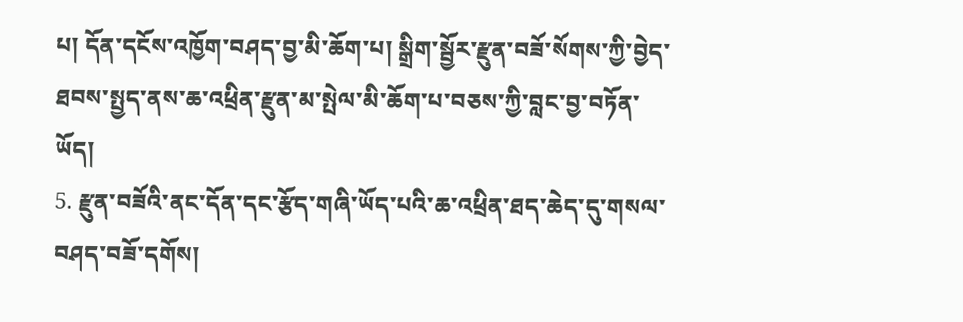པ། དོན་དངོས་འཁྱོག་བཤད་བྱ་མི་ཆོག་པ། སྒྲིག་སྦྱོར་རྫུན་བཟོ་སོགས་ཀྱི་བྱེད་ཐབས་སྤྱད་ནས་ཆ་འཕྲིན་རྫུན་མ་སྤེལ་མི་ཆོག་པ་བཅས་ཀྱི་བླང་བྱ་བཏོན་ཡོད།
5. རྫུན་བཟོའི་ནང་དོན་དང་རྩོད་གཞི་ཡོད་པའི་ཆ་འཕྲིན་ཐད་ཆེད་དུ་གསལ་བཤད་བཟོ་དགོས།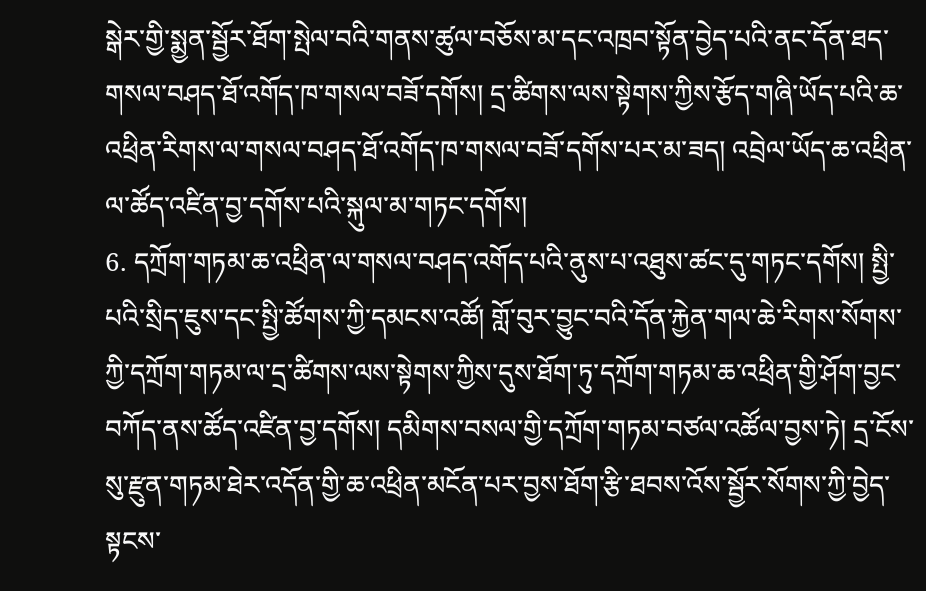སྒེར་གྱི་སྨྱན་སྦྱོར་ཐོག་སྤེལ་བའི་གནས་ཚུལ་བཅོས་མ་དང་འཁྲབ་སྟོན་བྱེད་པའི་ནང་དོན་ཐད་གསལ་བཤད་ཐོ་འགོད་ཁ་གསལ་བཟོ་དགོས། དྲ་ཚིགས་ལས་སྟེགས་ཀྱིས་རྩོད་གཞི་ཡོད་པའི་ཆ་འཕྲིན་རིགས་ལ་གསལ་བཤད་ཐོ་འགོད་ཁ་གསལ་བཟོ་དགོས་པར་མ་ཟད། འབྲེལ་ཡོད་ཆ་འཕྲིན་ལ་ཚོད་འཛིན་བྱ་དགོས་པའི་སྐུལ་མ་གཏང་དགོས།
6. དཀྲོག་གཏམ་ཆ་འཕྲིན་ལ་གསལ་བཤད་འགོད་པའི་ནུས་པ་འཐུས་ཚང་དུ་གཏང་དགོས། སྤྱི་པའི་སྲིད་ཇུས་དང་སྤྱི་ཚོགས་ཀྱི་དམངས་འཚོ། གློ་བུར་བྱུང་བའི་དོན་རྐྱེན་གལ་ཆེ་རིགས་སོགས་ཀྱི་དཀྲོག་གཏམ་ལ་དྲ་ཚིགས་ལས་སྟེགས་ཀྱིས་དུས་ཐོག་ཏུ་དཀྲོག་གཏམ་ཆ་འཕྲིན་གྱི་ཤོག་བྱང་བཀོད་ནས་ཚོད་འཛིན་བྱ་དགོས། དམིགས་བསལ་གྱི་དཀྲོག་གཏམ་བཙལ་འཚོལ་བྱས་ཏེ། དྲ་ངོས་སུ་རྫུན་གཏམ་ཐེར་འདོན་གྱི་ཆ་འཕྲིན་མངོན་པར་བྱས་ཐོག་རྩི་ཐབས་འོས་སྦྱོར་སོགས་ཀྱི་བྱེད་སྟངས་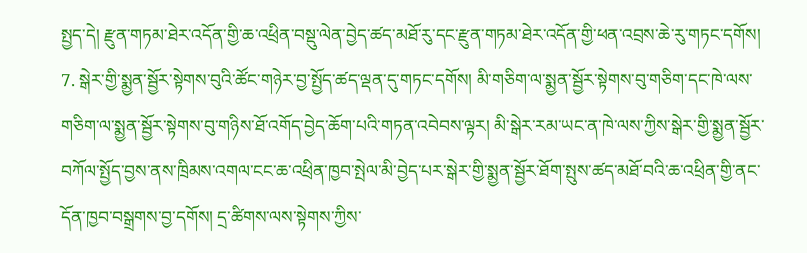སྤྱད་དེ། རྫུན་གཏམ་ཐེར་འདོན་གྱི་ཆ་འཕྲིན་བསྡུ་ལེན་བྱེད་ཚད་མཐོ་རུ་དང་རྫུན་གཏམ་ཐེར་འདོན་གྱི་ཕན་འབྲས་ཆེ་རུ་གཏང་དགོས།
7. སྒེར་གྱི་སྨྱན་སྦྱོར་སྟེགས་བུའི་ཚོང་གཉེར་བྱ་སྤྱོད་ཚད་ལྡན་དུ་གཏང་དགོས། མི་གཅིག་ལ་སྨྱན་སྦྱོར་སྟེགས་བུ་གཅིག་དང་ཁེ་ལས་གཅིག་ལ་སྨྱན་སྦྱོར་སྟེགས་བུ་གཉིས་ཐོ་འགོད་བྱེད་ཆོག་པའི་གཏན་འབེབས་ལྟར། མི་སྒེར་རམ་ཡང་ན་ཁེ་ལས་ཀྱིས་སྒེར་གྱི་སྨྱན་སྦྱོར་བཀོལ་སྤྱོད་བྱས་ནས་ཁྲིམས་འགལ་ངང་ཆ་འཕྲིན་ཁྱབ་སྤེལ་མི་བྱེད་པར་སྒེར་གྱི་སྨྱན་སྦྱོར་ཐོག་སྤུས་ཚད་མཐོ་བའི་ཆ་འཕྲིན་གྱི་ནང་དོན་ཁྱབ་བསྒྲགས་བྱ་དགོས། དྲ་ཚིགས་ལས་སྟེགས་ཀྱིས་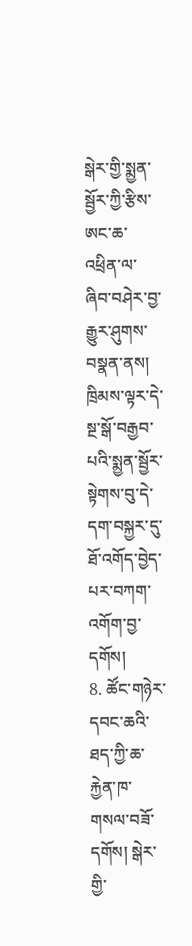སྒེར་གྱི་སྨྱན་སྦྱོར་ཀྱི་རྩིས་ཨང་ཆ་འཕྲིན་ལ་ཞིབ་བཤེར་བྱ་རྒྱུར་ཤུགས་བསྣན་ནས། ཁྲིམས་ལྟར་དེ་སྔ་སྒོ་བརྒྱབ་པའི་སྨྱན་སྦྱོར་སྟེགས་བུ་དེ་དག་བསྐྱར་དུ་ཐོ་འགོད་བྱེད་པར་བཀག་འགོག་བྱ་དགོས།
8. ཚོང་གཉེར་དབང་ཆའི་ཐད་ཀྱི་ཆ་རྐྱེན་ཁ་གསལ་བཟོ་དགོས། སྒེར་གྱི་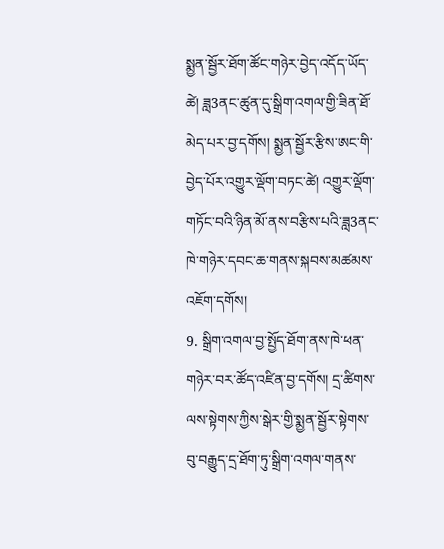སྨྱན་སྦྱོར་ཐོག་ཚོང་གཉེར་བྱེད་འདོད་ཡོད་ཚེ། ཟླ3ནང་ཚུན་དུ་སྒྲིག་འགལ་གྱི་ཟིན་ཐོ་མེད་པར་བྱ་དགོས། སྨྱན་སྦྱོར་རྩིས་ཨང་གི་བྱེད་པོར་འགྱུར་ལྡོག་བཏང་ཚེ། འགྱུར་ལྡོག་གཏོང་བའི་ཉིན་མོ་ནས་བརྩིས་པའི་ཟླ3ནང་ཁེ་གཉེར་དབང་ཆ་གནས་སྐབས་མཚམས་འཇོག་དགོས།
9. སྒྲིག་འགལ་བྱ་སྤྱོད་ཐོག་ནས་ཁེ་ཕན་གཉེར་བར་ཚོད་འཛིན་བྱ་དགོས། དྲ་ཚིགས་ལས་སྟེགས་ཀྱིས་སྒེར་གྱི་སྨྱན་སྦྱོར་སྟེགས་བུ་བརྒྱུད་དྲ་ཐོག་ཏུ་སྒྲིག་འགལ་གནས་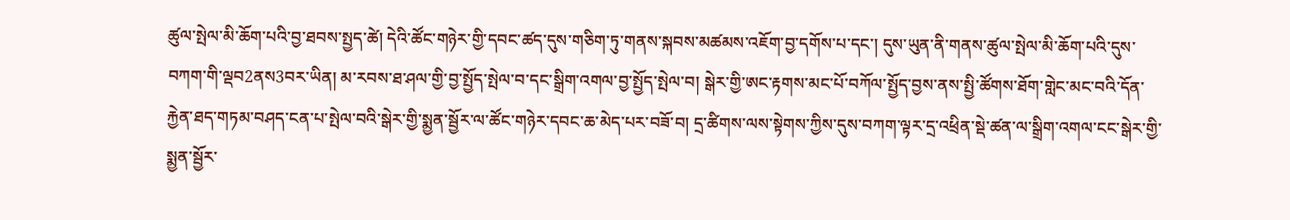ཚུལ་སྤེལ་མི་ཆོག་པའི་བྱ་ཐབས་སྤྱད་ཚེ། དེའི་ཚོང་གཉེར་གྱི་དབང་ཚད་དུས་གཅིག་ཏུ་གནས་སྐབས་མཚམས་འཇོག་བྱ་དགོས་པ་དང་། དུས་ཡུན་ནི་གནས་ཚུལ་སྤེལ་མི་ཆོག་པའི་དུས་བཀག་གི་ལྡབ2ནས3བར་ཡིན། མ་རབས་ཐ་ཤལ་གྱི་བྱ་སྤྱོད་སྤེལ་བ་དང་སྒྲིག་འགལ་བྱ་སྤྱོད་སྤེལ་བ། སྒེར་གྱི་ཨང་རྟགས་མང་པོ་བཀོལ་སྤྱོད་བྱས་ནས་སྤྱི་ཚོགས་ཐོག་གླེང་མང་བའི་དོན་རྐྱེན་ཐད་གཏམ་བཤད་ངན་པ་སྤེལ་བའི་སྒེར་གྱི་སྨྱན་སྦྱོར་ལ་ཚོང་གཉེར་དབང་ཆ་མེད་པར་བཟོ་བ། དྲ་ཚིགས་ལས་སྟེགས་ཀྱིས་དུས་བཀག་ལྟར་དྲ་འཕྲིན་སྡེ་ཚན་ལ་སྒྲིག་འགལ་ངང་སྒེར་གྱི་སྨྱན་སྦྱོར་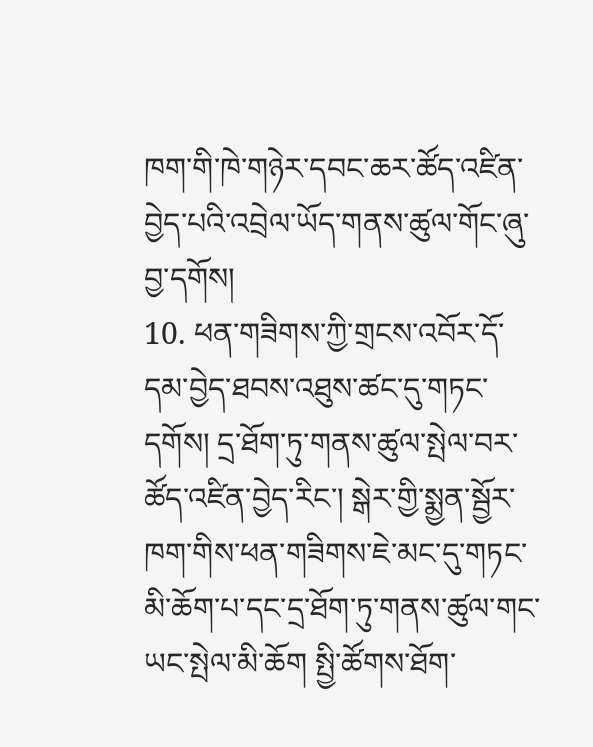ཁག་གི་ཁེ་གཉེར་དབང་ཆར་ཚོད་འཛིན་བྱེད་པའི་འབྲེལ་ཡོད་གནས་ཚུལ་གོང་ཞུ་བྱ་དགོས།
10. ཕན་གཟིགས་ཀྱི་གྲངས་འབོར་དོ་དམ་བྱེད་ཐབས་འཐུས་ཚང་དུ་གཏང་དགོས། དྲ་ཐོག་ཏུ་གནས་ཚུལ་སྤེལ་བར་ཚོད་འཛིན་བྱེད་རིང་། སྒེར་གྱི་སྨྱན་སྦྱོར་ཁག་གིས་ཕན་གཟིགས་ཇེ་མང་དུ་གཏང་མི་ཆོག་པ་དང་དྲ་ཐོག་ཏུ་གནས་ཚུལ་གང་ཡང་སྤེལ་མི་ཆོག སྤྱི་ཚོགས་ཐོག་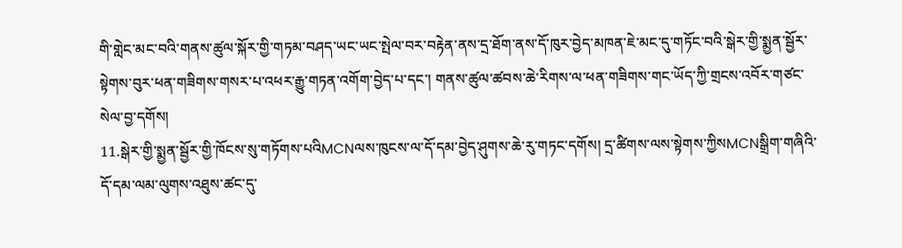གི་གླེང་མང་བའི་གནས་ཚུལ་སྐོར་གྱི་གཏམ་བཤད་ཡང་ཡང་སྤེལ་བར་བརྟེན་ནས་དྲ་ཐོག་ནས་དོ་ཁུར་བྱེད་མཁན་ཇེ་མང་དུ་གཏོང་བའི་སྒེར་གྱི་སྨྱན་སྦྱོར་སྟེགས་བུར་ཕན་གཟིགས་གསར་པ་འཕར་རྒྱུ་གཏན་འགོག་བྱེད་པ་དང་། གནས་ཚུལ་ཚབས་ཆེ་རིགས་ལ་ཕན་གཟིགས་གང་ཡོད་ཀྱི་གྲངས་འབོར་གཙང་སེལ་བྱ་དགོས།
11.སྒེར་གྱི་སྨྱན་སྦྱོར་གྱི་ཁོངས་སུ་གཏོགས་པའིMCNལས་ཁུངས་ལ་དོ་དམ་བྱེད་ཤུགས་ཆེ་རུ་གཏང་དགོས། དྲ་ཚིགས་ལས་སྟེགས་ཀྱིསMCNསྒྲིག་གཞིའི་དོ་དམ་ལམ་ལུགས་འཐུས་ཚང་དུ་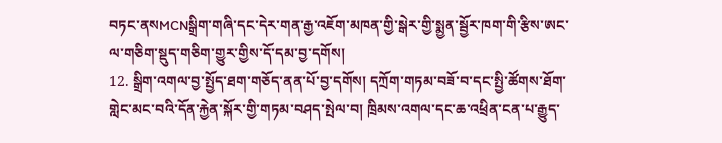བཏང་ནསMCNསྒྲིག་གཞི་དང་དེར་གན་རྒྱ་འཇོག་མཁན་གྱི་སྒེར་གྱི་སྨྱན་སྦྱོར་ཁག་གི་རྩིས་ཨང་ལ་གཅིག་སྡུད་གཅིག་གྱུར་གྱིས་དོ་དམ་བྱ་དགོས།
12. སྒྲིག་འགལ་བྱ་སྤྱོད་ཐག་གཅོད་ནན་པོ་བྱ་དགོས། དཀྲོག་གཏམ་བཟོ་བ་དང་སྤྱི་ཚོགས་ཐོག་གླེང་མང་བའི་དོན་རྐྱེན་སྐོར་གྱི་གཏམ་བཤད་སྤེལ་བ། ཁྲིམས་འགལ་དང་ཆ་འཕྲིན་ངན་པ་རྒྱུད་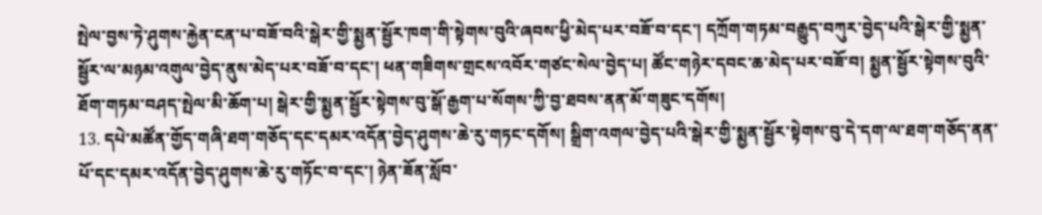སྤེལ་བྱས་ཏེ་ཤུགས་རྐྱེན་ངན་པ་བཟོ་བའི་སྒེར་གྱི་སྨྱན་སྦྱོར་ཁག་གི་སྟེགས་བུའི་ཞབས་ཕྱི་མེད་པར་བཟོ་བ་དང་། དཀྲོག་གཏམ་བརྒྱུད་བཀུར་བྱེད་པའི་སྒེར་གྱི་སྨྱན་སྦྱོར་ལ་མཉམ་འགུལ་བྱེད་ནུས་མེད་པར་བཟོ་བ་དང་། ཕན་གཟིགས་གྲངས་འབོར་གཙང་སེལ་བྱེད་པ། ཚོང་གཉེར་དབང་ཆ་མེད་པར་བཟོ་བ། སྨྱན་སྦྱོར་སྟེགས་བུའི་ཐོག་གཏམ་བཤད་སྤེལ་མི་ཆོག་པ། སྒེར་གྱི་སྨྱན་སྦྱོར་སྟེགས་བུ་སྒོ་རྒྱག་པ་སོགས་ཀྱི་བྱ་ཐབས་ནན་མོ་གཟུང་དགོས།
13. དཔེ་མཚོན་གྱོད་གཞི་ཐག་གཅོད་དང་དམར་འདོན་བྱེད་ཤུགས་ཆེ་རུ་གཏང་དགོས། སྒྲིག་འགལ་བྱེད་པའི་སྒེར་གྱི་སྨྱན་སྦྱོར་སྟེགས་བུ་དེ་དག་ལ་ཐག་གཅོད་ནན་པོ་དང་དམར་འདོན་བྱེད་ཤུགས་ཆེ་རུ་གཏོང་བ་དང་། ཉེན་ཟོན་སློབ་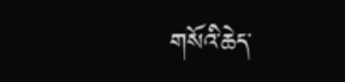གསོའི་ཆེད་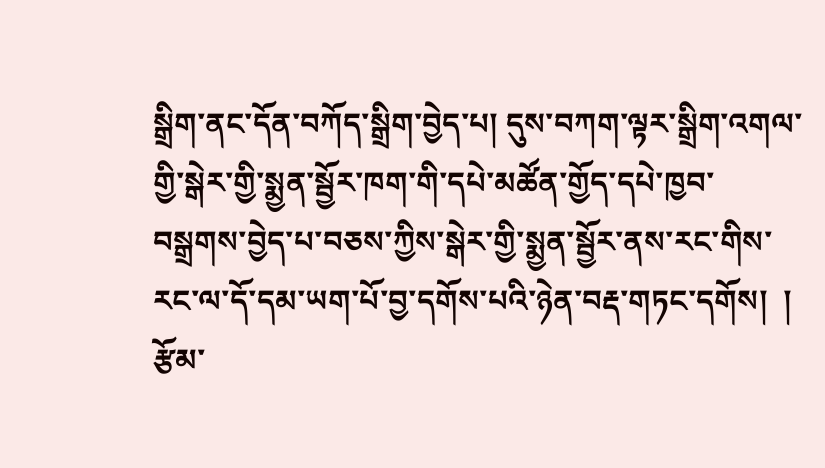སྒྲིག་ནང་དོན་བཀོད་སྒྲིག་བྱེད་པ། དུས་བཀག་ལྟར་སྒྲིག་འགལ་གྱི་སྒེར་གྱི་སྨྱན་སྦྱོར་ཁག་གི་དཔེ་མཚོན་གྱོད་དཔེ་ཁྱབ་བསྒྲགས་བྱེད་པ་བཅས་ཀྱིས་སྒེར་གྱི་སྨྱན་སྦྱོར་ནས་རང་གིས་རང་ལ་དོ་དམ་ཡག་པོ་བྱ་དགོས་པའི་ཉེན་བརྡ་གཏང་དགོས།  །
རྩོམ་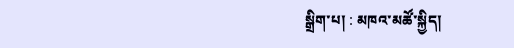སྒྲིག་པ། : མཁའ་མཚོ་སྐྱིད།